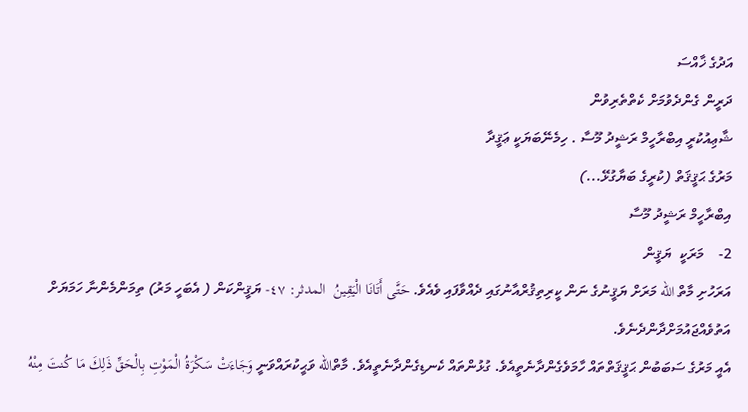އަދުގެ ޚާއްސަ
ދަރީން ގެންދެވުމަށް ކެތްތެރިވުން
ޝާޢިއުކުރީ އިބްރާހީމް ރަޝީދު މޫސާ . ހިމެނޭބަޔަކީ ޢަޤީދާ
މަރުގެ ޙަޤީޤަތް (ކުރީގެ ބަޔާގުޅޭ...)
އިބްރާހީމް ރަޝީދު މޫސާ
2-    މަރަކީ  ޔަޤީން
އަރަހުށި މާތް الله މަރަށް ޔަޤީނުގެ ނަން ކީރިތިޤުރްއާނުގައި ދެއްވާފައި ވެއެވެ. حَتَّى أَتَانَا الْيَقِينُ  المدثر: ٤٧- ޔަޤީންކަން ( އެބަހީ މަރު) ތިމަންމެންނާ ހަމަޔަށް އަތުވެއްޖައުމަށްދާންދެނެވެ.
އެއީ މަރުގެ ސަބަބުން ޙަޤީޤަތްތައް ހާމަވެގެންދާނެތީއެވެ. ގުޅުންތައް ކެނޑިގެންދާނެތީއެވެ. މާތްالله ވަޙީކުރައްވަނީ وَجَاءَتْ سَكْرَةُ الْمَوْتِ بِالْحَقِّ ذَلِكَ مَا كُنتَ مِنْهُ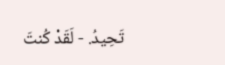تَحِيدُ. - لَقَدْ كُنتَ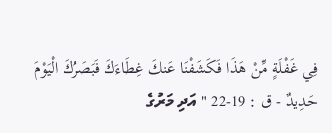فِي غَفْلَةٍ مِّنْ هَذَا فَكَشَفْنَا عَنكَ غِطَاءَكَ فَبَصَرُكَ الْيَوْمَ حَدِيدٌ - ق : 19-22 " އަދި މަރުގެ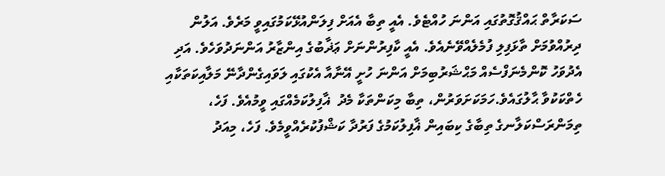ސަކަރާތް ޙައްޤުގޮތުގައި އަންނަ ހުއްޓެވެ. އެއީ ތިބާ އެއަށް ފިލަންއުޅޭކަމުގައިވީ މަރެވެ. އަލުން ދިރުއްވުމަށް ތާޅަފިލި ފުމެލެއްވޭނެއެވެ. އެއީ ކާފިރުންނަށް ޢަޛާބުގެ އިންޒާރު އަންނަދުވަހެވެ. އަދި އެދުވަހު ކޮންމެނަފްސެއް މަޙްޝަރުބިމަށް އަންނަ ހުށީ އޭނާއާ އެކުގައި ލަވައިގެންދާނޭ މަލާއިކަތަކާއި ހެތްކަކުވާ ޙާލުގައެވެ.ހަމަކަށަވަރުން، ތިބާ މިކަންތަކާ މެދު  ޣާފިލުކަމެއްގައި ވީމުއެވެ. ފަހެ، ތިމަންރަސްކަލާނގެ ތިބާގެ ކިބައިން ޣާފިލުކަމުގެ ފަރުދާ ކަޝްފުކުރެއްވީމެވެ. ފަހެ، މިއަދު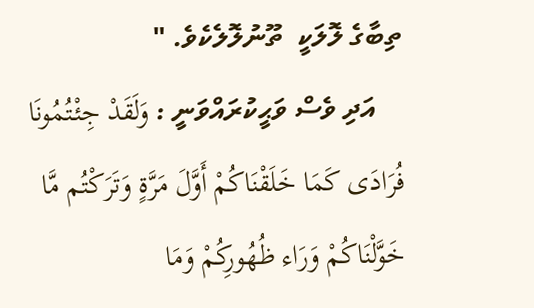ތިބާގެ ލޮލަކީ  ތޫނުލޮލެކެވެ. "
    އަދި ވެސް ވަޙީކުރައްވަނީ : وَلَقَدْ جِئْتُمُونَا فُرَادَى كَمَا خَلَقْنَاكُمْ أَوَّلَ مَرَّةٍ وَتَرَكْتُم مَّا خَوَّلْنَاكُمْ وَرَاء ظُهُورِكُمْ وَمَا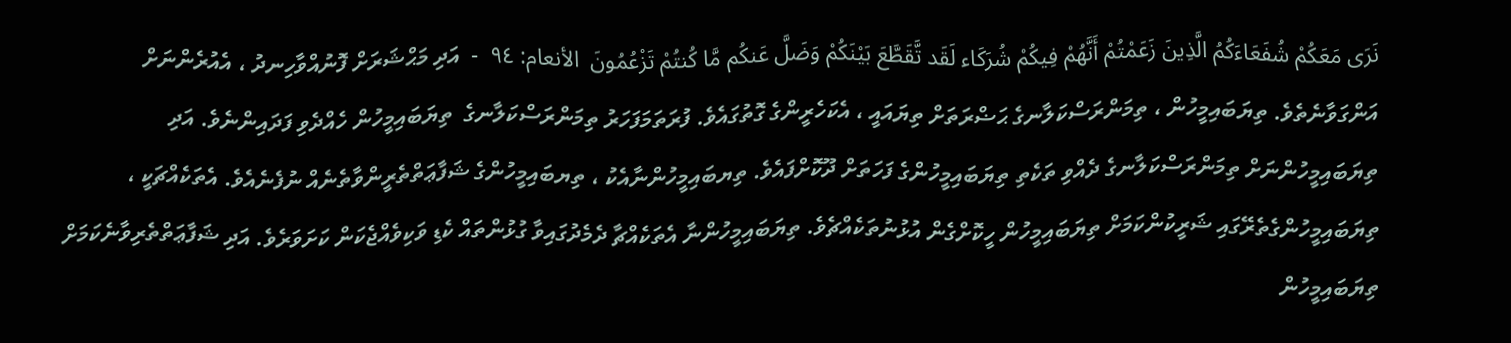نَرَى مَعَكُمْ شُفَعَاءَكُمُ الَّذِينَ زَعَمْتُمْ أَنَّهُمْ فِيكُمْ شُرَكَاء لَقَد تَّقَطَّعَ بَيْنَكُمْ وَضَلَّ عَنكُم مَّا كُنتُمْ تَزْعُمُونَ  الأنعام: ٩٤  -  އަދި މަޙްޝަރަށް ފޮނުއްވާހިނދު ، އެއުރެންނަށް  އަންގަވާނެތެވެ. ތިޔަބައިމީހުން ، ތިމަންރަސްކަލާނގެ ޙަޟްރަތަށް ތިޔައައީ ، އެކަހެރީންގެ ގޮތުގައެވެ. ފުރަތަމަފަހަރު ތިމަންރަސްކަލާނގެ  ތިޔަބައިމީހުން ހެއްދެވި ފަދައިންނެވެ. އަދި ތިޔަބައިމީހުންނަށް ތިމަންރަސްކަލާނގެ ދެއްވި ތަކެތި ތިޔަބައިމީހުންގެ ފަހަތަށް ދޫކޮށްފައެވެ. ތިޔބައިމީހުންނާއެކު ، ތިޔބައިމީހުންގެ ޝަފާޢަތްތެރީންވާތެނެއް ނުފެނެއެވެ. އެތަކެއްޗަކީ ، ތިޔަބައިމީހުންގެތެރޭގައި ޝަރީކުންކަމަށް ތިޔަބައިމީހުން ހީކޮށްގެން އުޅުނުތަކެއްޗެވެ. ތިޔަބައިމީހުންނާ އެތަކެއްޗާ ދެމެދުގައިވާ ގުޅުންތައް ކެޑި ވަކިވެއްޖެކަން ކަށަވަރެވެ. އަދި ޝަފާޢަތްތެރިވާނެކަމަށް ތިޔަބައިމީހުން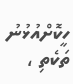ހީކޮށްއުޅުނު ތަކެތި ،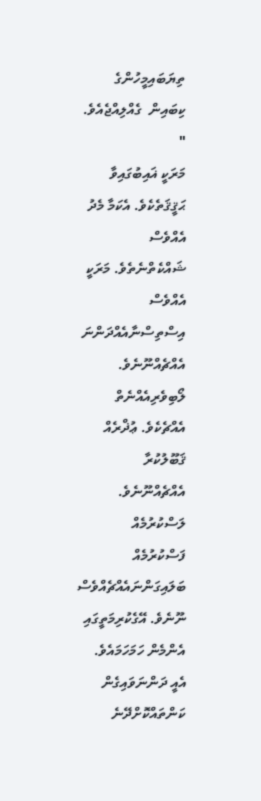ތިޔަބައިމީހުންގެ ކިބައިން  ގެއްލިއްޖެއެވެ. "
މަރަކީ ޣައިބުގައިވާ ޙަޤީޤަތެކެވެ. އެކަމާ މެދު އެއްވެސް ޝައްކެތްނެތެވެ. މަރަކީ އެއްވެސް އިސްތިސްނާއެއްދަންނަ އެއްޗެއްނޫނެވެ. ލޯބިވެރިއެއްނެތް އެއްޗެކެވެ. ޢުޛްރެއް ޤަބޫލުކުރާ އެއްޗެއްނޫނެވެ. ލަސްކުރުމެއް ފަސްކުރުމެއް ބަލައިގަންނައެއްޗެއްވެސް ނޫނެވެ. އޭގެކުރިމަތީގައި އެންމެން ހަމަހަމައެވެ. އެއީ ދަންނަވައިގެން ކަންތައްކޮށްދޭނެ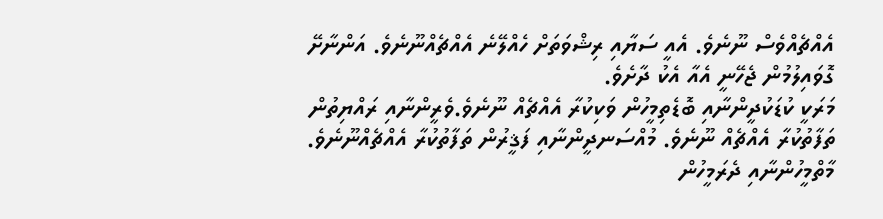އެއްޗެއްވެސް ނޫނެވެ. އެއީ ސަޔާއި ރިޝްވަތަށް ހެއްލޭނެ އެއްޗެއްނޫނެވެ. އަންނާށޭ ގޮވައިލުމުން ޖެހޭނީ އެއާ އެކު ދާށެވެ.
މަރަކީ ކުޑަކުދީންނާއި ބޮޑެތިމީހުން ވަކިކުރާ އެއްޗެއް ނޫނެވެ.ވެރީންނާއި ރައްޔިތުން ތަފާތުކުރާ އެއްޗެއް ނޫނެވެ. މުއްސަނދީންނާއި ފަޤީރުން ތަފާތުކުރާ އެއްޗެއްނޫނެވެ. މާތްމީހުންނާއި ދެރަމީހުން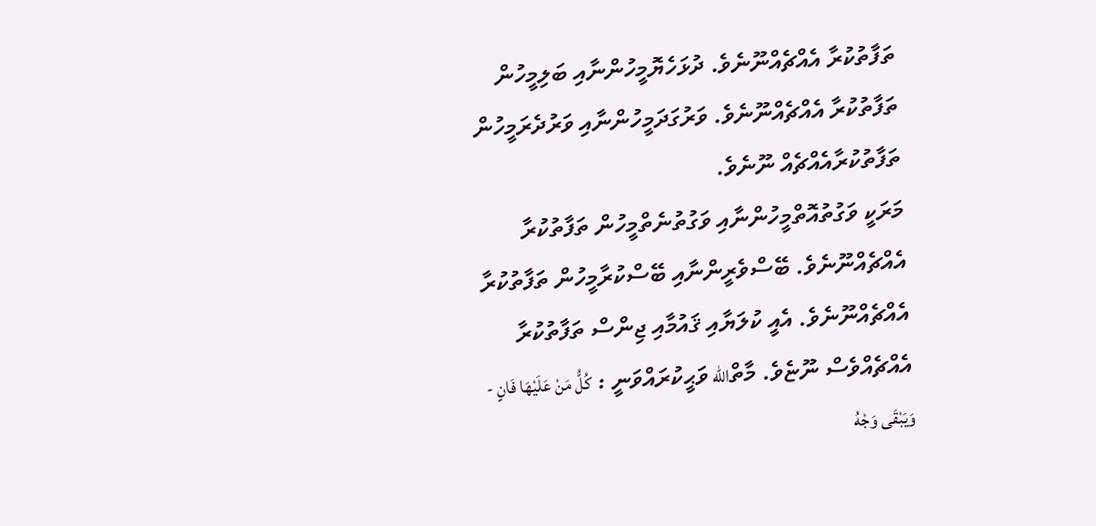ތަފާތުކުރާ އެއްޗެއްނޫނެވެ. ދުޅަހެޔޮމީހުންނާއި ބަލިމީހުން ތަފާތުކުރާ އެއްޗެއްނޫނެވެ. ވަރުގަދަމީހުންނާއި ވަރުދެރަމީހުން ތަފާތުކުރާއެއްޗެއް ނޫނެވެ.
މަރަކީ ވަގުތުއޮތްމީހުންނާއި ވަގުތުނެތްމީހުން ތަފާތުކުރާ އެއްޗެއްނޫނެވެ. ބޭސްވެރީންނާއި ބޭސްކުރާމީހުން ތަފާތުކުރާ އެއްޗެއްނޫނެވެ. އެއީ ކުލަޔާއި ޤައުމާއި ޖިންސް ތަފާތުކުރާ އެއްޗެއްވެސް ނޫޏެވެ. މާތްالله ވަޙީކުރައްވަނީ : كُلُّ مَنْ عَلَيْهَا فَانٍ - وَيَبْقَى وَجْهُ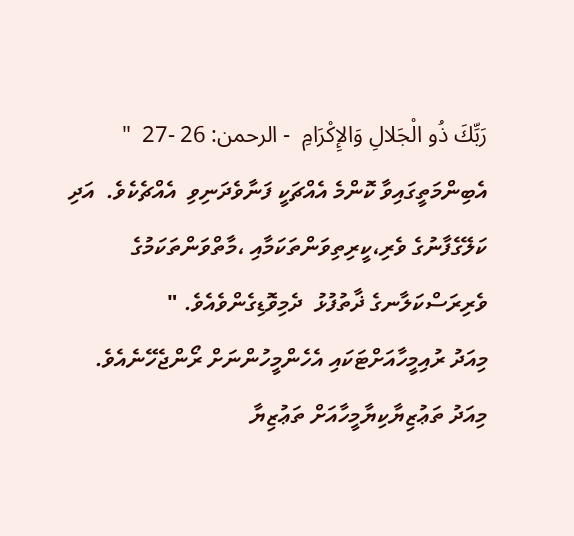رَبِّكَ ذُو الْجَلالِ وَالإِكْرَامِ  - الرحمن: 26 -27  " އެބިންމަތީގައިވާ ކޮންމެ އެއްޗަކީ ފަނާވެދަނިވި  އެއްޗެކެވެ.  އަދި ކަލޭގެފާނުގެ ވެރި،ކީރިތިވަންތަކަމާއި ،މާތްވަންތަކަމުގެ  ވެރިރަސްކަލާނގެ ޛާތުފުޅު  ދެމިވޮޑިގެންވެއެވެ. "
މިއަދު ރުއިމީހާއަށްޓަކައި އެހެންމީހުންނަށް ރޯންޖެހޭނެއެވެ.
މިއަދު ތަޢުޒިޔާކިޔާމީހާއަށް ތަޢުޒިޔާ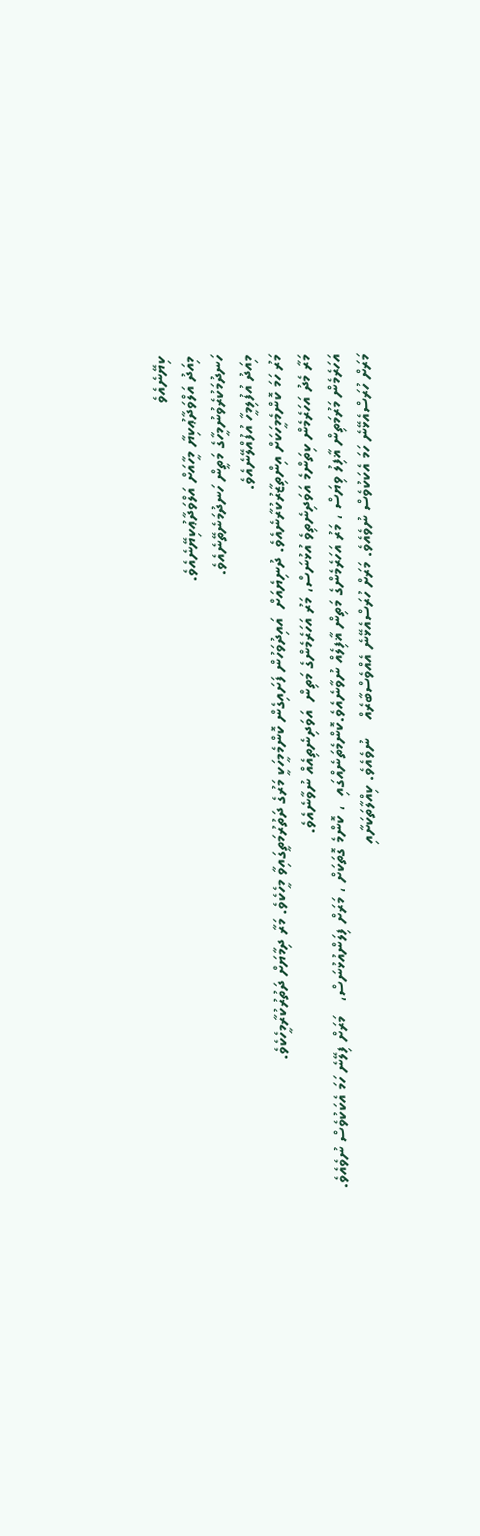ކިޔޭނެއެވެ
މިއަދު އަލްވަދާޢުކިޔާ މީހާއަށް އަލްވަދާޢުކިޔޭނެއެވެ.
ހަނދުމަކުރެވުނުމީހާގެ މަތީން ހަނދުމަނެތޭނެއެވެ.
މިއަދު އުފުލިމީހާ އުފުއްލޭނެއެވެ.
މަރު ހަމަ ކޮންމެމީހަކަށް އިންތިޒާރުކުރާނެއެވެ. ދުނިޔެއަށް  އައިދުވަހުން ފަށައިގެން ކޮންމެމީހަކީ މަރުގެ ދަތުރުމަތީގައިވާ މީހެކެވެ. މަރާ ދިމާޔަށް ދަތުރުކުރާމީހެކެވެ.
މަރާ މެދު އަހަރެމެން ކިތަންމެ އަވަދިނެތިވެ އުޅުނަސް، މަރު އަހަރެމެންގެ މަތިން  އަވަދިނެތިއެއް ނުވާނެއެވެ.
އަހަރެމެން މަރުމަތިން ޣާފިލު ވިޔަސް ، މަރު އަހަރެމެންގެ މަތިން ޣާފިލެއް ނުވާނެއެވެ.ކޮންމެތަނެއްގައި  ، ކޮންމެ ގޮތަކަށް ، މަރަށް ފިލަންއުޅުނަސް،   މަރަށް ފިލޭނެ ހަމަ އެކަކުވެސް ނުވެއެވެ.
މަރަށް ހުރަސްއެޅޭނެ ހަމަ އެކަކުވެސް ނުވެއެވެ. މަރަށް ހުރަސްއެޅޭނެ އެއްވެސްބާރެއް    ނުވެއެވެ. ކިއްލާތަކަށާއި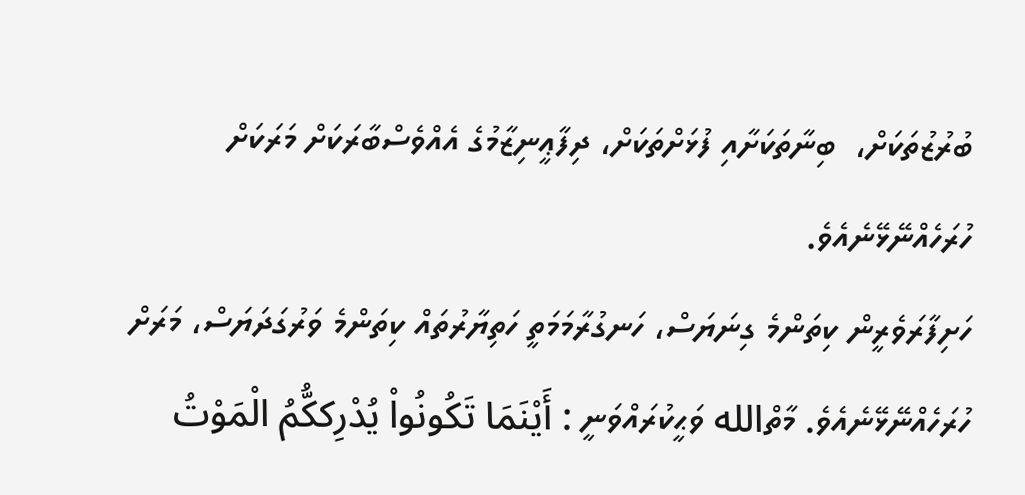ބުރުޒުތަކަށް،  ބިނާތަކަށާއި ފުޅަށްތަކަށް، ދިފާޢީނިޒާމުގެ އެއްވެސްބާރަކަށް މަރަކަށް ހުރަހެއްނޭޅޭނެއެވެ.
ހަށިފާރަވެރީން ކިތަންމެ ގިނަޔަސް، ހަނގުރާމަމަތީ ހަތިޔާރުތައް ކިތަންމެ ވަރުގަދަޔަސް، މަރަށް ހުރަހެއްނޭޅޭނެއެވެ. މާތްالله ވަޙީކުރައްވަނީ : أَيْنَمَا تَكُونُواْ يُدْرِككُّمُ الْمَوْتُ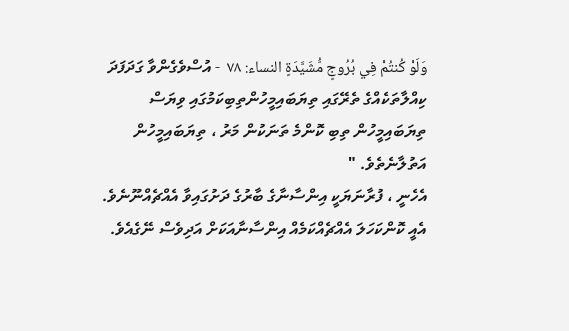وَلَوْ كُنتُمْ فِي بُرُوجٍ مُّشَيَّدَةٍ النساء: ٧٨  - އުސްވެގެންވާ ގަދަފަދަ ކިއްލާތަކެއްގެ ތެރޭގައި ތިޔަބައިމީހުންތިބިކަމުގައި ވިޔަސް ތިޔަބައިމީހުން ތިބި ކޮންމެ ތަނަކުން މަރު ، ތިޔަބައިމީހުން އަތުލާނެތެވެ. "
އެހެނީ ، ފުރާނަޔަކީ އިންސާނާގެ ބާރުގެ ދަށުގައިވާ އެއްޗެއްނޫނެވެ. އެއީ ކޮންކަހަލަ އެއްޗެއްކަމެއް އިންސާނާއަކަށް އަދިވެސް ނޭގެއެވެ.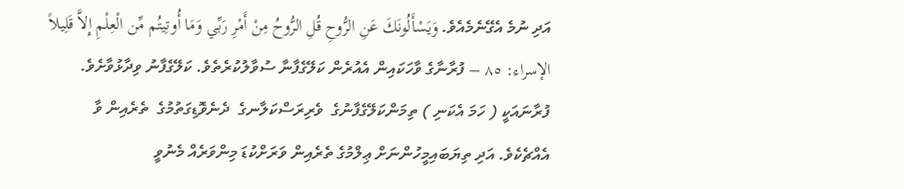އަދި ނުމެ އެގޭނެމެއެވެ. وَيَسْأَلُونَكَ عَنِ الرُّوحِ قُلِ الرُّوحُ مِنْ أَمْرِ رَبِّي وَمَا أُوتِيتُم مِّن الْعِلْمِ إِلاَّ قَلِيلاً  الإسراء: ٨٥ – ފުރާނާގެ ވާހަކައިން އެއުރެން ކަލޭގެފާނާ ސުވާލުކުރެތެވެ. ކަލޭގެފާނު ވިދާޅުވާށެވެ. ފުރާނައަކީ ( ހަމަ އެކަނި ) ތިމަންކަލޭގެފާނުގެ  ވެރިރަސްކަލާނގެ  ދެނެވޮޑިގަތުމުގެ  ތެރެއިން ވާ  އެއްޗެކެވެ. އަދި ތިޔަބައިމީހުންނަށް ޢިލްމުގެ ތެރެއިން ވަރަށްކުޑަ މިންވަރެއް މެނުވީ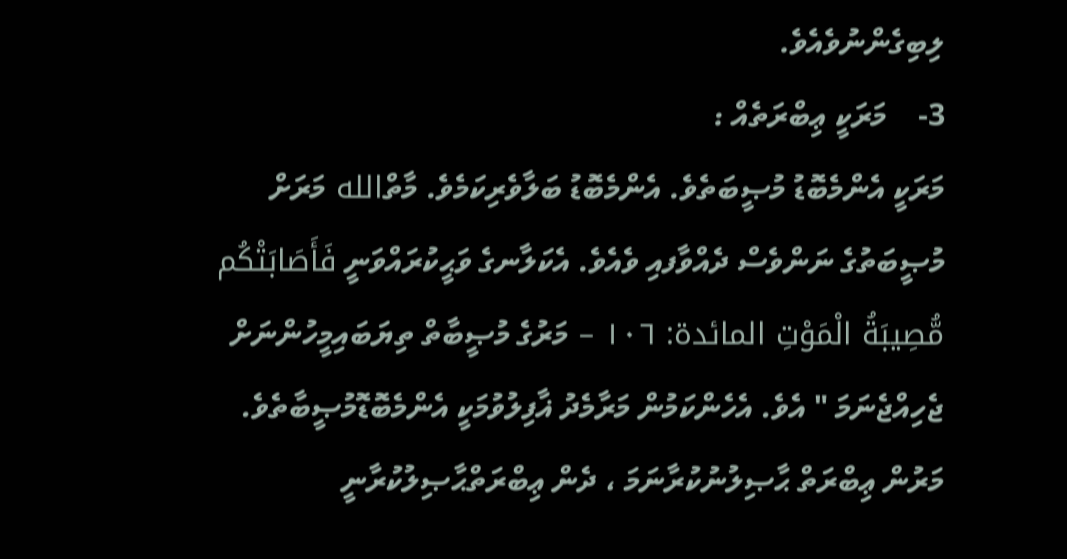ލިބިގެންނުވެއެވެ.
3-    މަރަކީ ޢިބްރަތެއް :
މަރަކީ އެންމެބޮޑު މުޞީބަތެވެ. އެންމެބޮޑު ބަލާވެރިކަމެވެ. މާތްالله މަރަށް މުޞީބަތުގެ ނަންވެސް ދެއްވާފއި ވެއެވެ. އެކަލާނގެ ވަޙީކުރައްވަނީ فَأَصَابَتْكُم مُّصِيبَةُ الْمَوْتِ المائدة: ١٠٦ – މަރުގެ މުޞީބާތް ތިޔަބައިމީހުންނަށް ޖެހިއްޖެނަމަ " އެވެ. އެހެންކަމުން މަރާމެދު ޣާފިލުވުމަކީ އެންމެބޮޑޮމުޞީބާތެވެ.
މަރުން ޢިބްރަތް ޙާޞިލުނުކުރާނަމަ ، ދެން ޢިބްރަތްޙާޞިލުކުރާނީ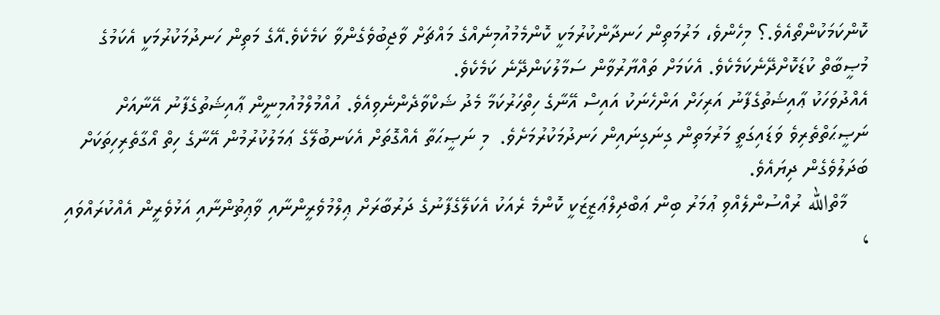ކޮންކަމަކުންތޯއެވެ.؟ މިހެންވެ، މަރުމަތިން ހަނދާންކުރުމަކީ ކޮންމެމުއުމިނެއްގެ މައްޗަށް ވާޖިބުވެގެންވާ ކަމެކެވެ.އޭގެ މަތިން ހަނދުމަކުރުމަކީ އެކަމުގެ މުޞީބާތް ކުޑަކޮށްދޭނެކަމެކެވެ. އެކަމަށް ތައްޔާރުވާން ސަމާލުކަންދޭނެ ކަމެކެވެ.
އެއްދުވަހަކު ޢާއިޝަތުގެފާނު އަރިހަށް އަންހެނަކު އައިސް އޭނާގެ ހިތްހަރުކަމާ މެދު ޝަކްވާދެންނެވިއެވެ. އުއްމުލްމުއުމިނީން ޢާއިޝަތުގެފާނު އޭނާއަށް ނަޞީޙަތްތެރިވެ ވަޑައިގަތީ މަރުމަތިން ގިނަގިނައިން ހަނދުމަކުރުމަށެވެ.  މި ނަޞީޙަތާ އެއްގޮތަށް އެކަނބުލޭގެ ޢަމަލުކުރުމުން އޭނާގެ ހިތް އޯގާތެރިހިތަކަށް ބަދަލުވެގެން ދިޔައެވެ.
    މާތްالله ރުއްސުންލެއްވި ޢުމަރު ބިން ޢަބްދިލްޢަޒީޒަކީ ކޮންމެ ރެއަކު އެކަލޭގެފާނުގެ ދަރުބާރަށް ޢިލްމުވެރީންނާއި ވާޢިޡުންނާއި އަޅުވެރީން އެއްކުރައްވައި ،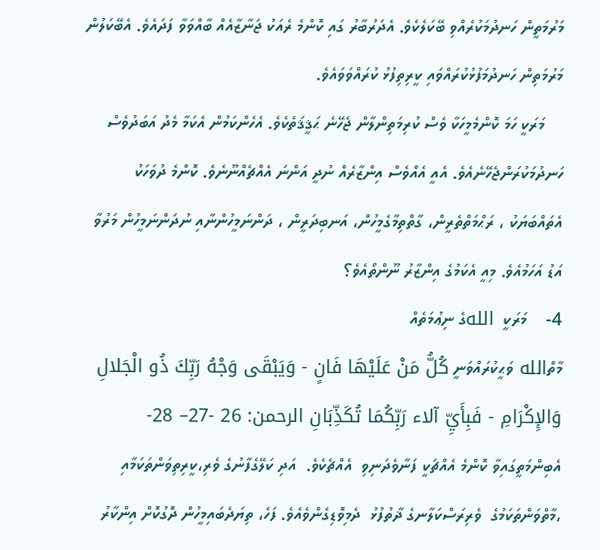މަރުމަތީން ހަނދުމަކުރެއްވި ބޭކަލެކެވެ. އެދަރުބާރު ގައި ކޮންމެ ރެއަކު ޖަނާޒާއެއް ބާއްވަވާ ފަދައެވެ. އެބޭކަލުން މަރުމަތިން ހަނދުމަފުޅުކުރައްވައި ކީރިތިފުޅު ކުރައްވަވައެވެ.
    މަރަކީ ހަމަ ކޮންމެމީހަކާ ވެސް ކުރިމަތިންލާން ޖެހޭނެ ޙަޤީޤަތެކެވެ. އެހެންކަމުން އެކަމާ މެދު އަބަދުވެސް ހަނދުމަކުރަންޖެހޭނެއެވެ. އެއީ އެއްވެސް އިންޒާރެއް ނުދީ އަންނަ އެއްޗެއްނޫނެވެ. ކޮންމެ ދުވަހަކު އެތައްބަޔަކު ، ރަޙްމަތްތެރީން، ގާތްތިމާގެމީހުން، އަނބިދަރީން ، ދަންނަމީހުންނާއި ނުދަންނަމީހުން މަރުވާ އަޑު އަހަމުއެވެ. މިއީ އެކަމުގެ އިންޒާރު ނޫންތޯއެވެ؟
4-    މަރަކީ  اللهގެ ނިޢުމަތެއް
މާތްالله ވަޙީކުރައްވަނީ كُلُّ مَنْ عَلَيْهَا فَانٍ - وَيَبْقَى وَجْهُ رَبِّكَ ذُو الْجَلالِ وَالإِكْرَامِ - فَبِأَيِّ آلاء رَبِّكُمَا تُكَذِّبَانِ الرحمن: 26 -27– 28- އެބިންމަތީގައިވާ ކޮންމެ އެއްޗަކީ ފަނާވެދަނިވި  އެއްޗެކެވެ.  އަދި ކަލޭގެފާނުގެ ވެރި،ކީރިތިވަންތަކަމާއި ،މާތްވަންތަކަމުގެ  ވެރިރަސްކަލާނގެ ޛާތުފުޅު  ދެމިވޮޑިގެންވެއެވެ. ފަހެ، ތިޔަދެބައިމީހުން ދޮގުކޮށް އިންކާރު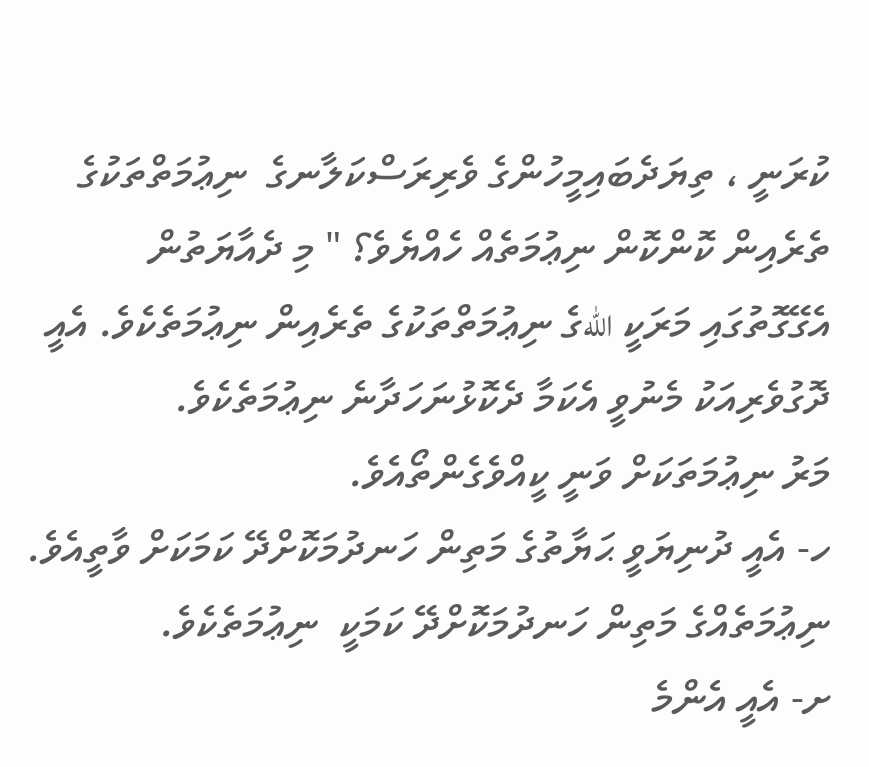ކުރަނީ ، ތިޔަދެބައިމީހުންގެ ވެރިރަސްކަލާނގެ  ނިޢުމަތްތަކުގެ ތެރެއިން ކޮންކޮން ނިޢުމަތެއް ހެއްޔެވެ؟ " މި ދެއާޔަތުން އެގޭގޮތުގައި މަރަކީ اللهގެ ނިޢުމަތްތަކުގެ ތެރެއިން ނިޢުމަތެކެވެ. އެއީ ދޮގުވެރިއަކު މެނުވީ އެކަމާ ދެކޮޅުނަހަދާނެ ނިޢުމަތެކެވެ.
މަރު ނިޢުމަތަކަށް ވަނީ ކީއްވެގެންތޯއެވެ.
ހ- އެއީ ދުނިޔަވީ ޙަޔާތުގެ މަތިން ހަނދުމަކޮށްދޭ ކަމަކަށް ވާތީއެވެ. ނިޢުމަތެއްގެ މަތިން ހަނދުމަކޮށްދޭ ކަމަކީ  ނިޢުމަތެކެވެ.
ށ- އެއީ އެންމެ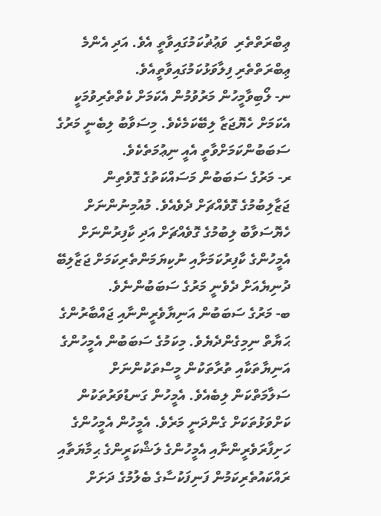ޢިބްރަތްތެރި  ވަޢުޡުކަމުގައިވާތީ އެވެ. އަދި އެންމެ ޢިބްރަތްތެރި ފިލާވަޅުކަމުގައިވާތީއެވެ.
ނ- ލޯބިވާމީހުން މަރުވުމުން އެކަމަށް ކެތްތެރިވުމަކީ އެކަމަށް ހެޔޮޖަޒާ ލިބޭކަމެކެވެ. މިސަވާބު ލިބެނީ މަރުގެ ސަބަބުންކަމަށްވާތީ އެއީ ނިޢުމަތެކެވެ.
ރ- މަރުގެ ސަބަބުން މަސައްކަތުގެ ގޮވެތިން ޖަޒާލިބުމުގެ ގޮވެއްޗަށް ދެވެއެވެ. މުއުމިނުންނަށް ހެޔޮސަވާބު ލިބުމުގެ ގޮވެއްޗަށް އަދި ކާފިރުންނަށް އެމީހުންގެ ކާފިރުކަމަށާއި ނުކިޔަމަންތެރިކަމަށް ޖަޒާލިބޭ ދުނިޔެއަށް ދެވެނީ މަރުގެ ސަބަބުންނެވެ.
ބ- މަރުގެ ސަބަބުން އަނިޔާވެރީންނާއި ޖައްބާރުންގެ ޙަޔާތް ނިމިގެންދެޔެވެ. މިކަމުގެ ސަބަބުން އެމީހުންގެ އަނިޔާތަކާއި ތުރާތަކުން މީސްތަކުންނަށް ސަލާމަތްކަން ލިބެއެވެ. އެމީހުން ގަނޑުވަރުތަކުން ކަށްވަޅުތަކަށް ގެންދަނީ މަރެވެ. އެމީހުން އެމީހުންގެ ހަށިފާރަވެރީންނާއި އެމީހުންގެ ލަޝްކަރީންގެ ޙިމާޔަތާއި ރައްކައުތެރިކަމުން ފަނިފަކުސާގެ ބެލުމުގެ ދަށަށް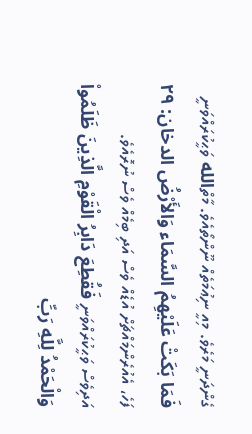ގެންދަނީ މަރެވެ. މިއީ ނިޢުމަތެއް ނޫންތޯއެވެ. މާތްالله ވަޙީކުރައްވަނީ  فَمَا بَكَتْ عَلَيْهِمُ السَّمَاء وَالأَرْضُ الدخان: ٢٩ ފަހެ، އެއުރެންމައްޗަށް އުޑެއް ވެސް އަދި ބިމެއް ވެސް ނުރޮއެވެ.
އަދިވެސް ވަޙީކުރައްވަނީ فَقُطِعَ دَابِرُ الْقَوْمِ الَّذِينَ ظَلَمُواْ وَالْحَمْدُ لِلَّهِ رَبِّ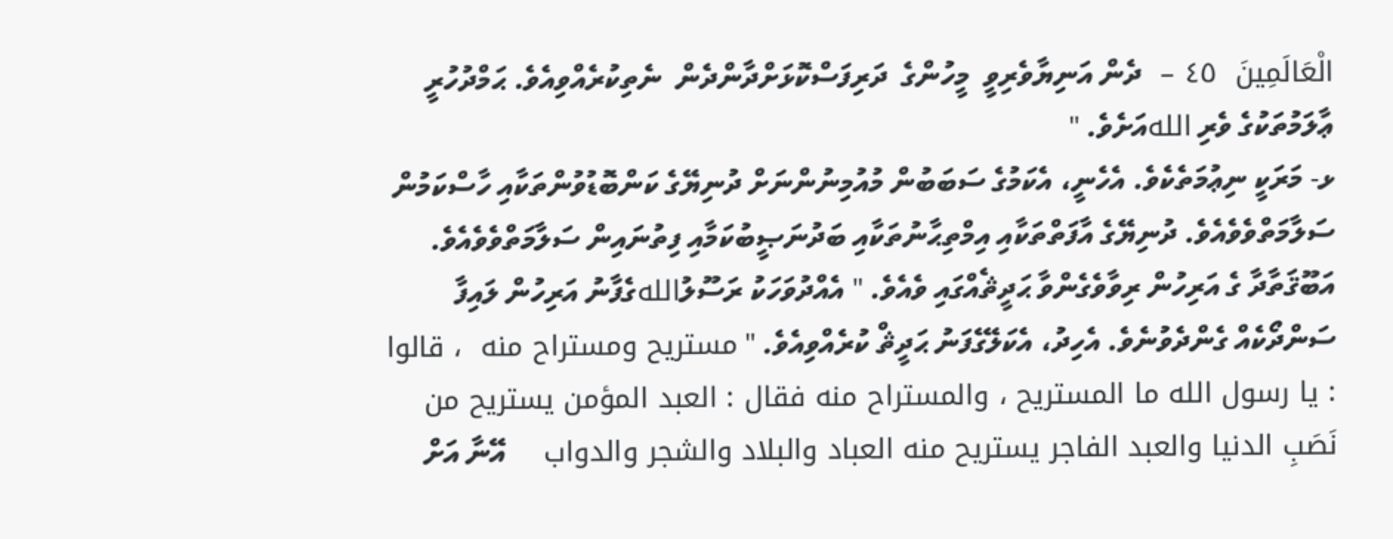الْعَالَمِينَ  ٤٥ –  ދެން އަނިޔާވެރިވީ  މީހުންގެ  ދަރިފަސްކޮޅަށްދާންދެން  ނެތިކުރެއްވިއެވެ. ޙަމްދުހުރީ ޢާލަމުތަކުގެ ވެރި اللهއަށެވެ. "
ޅ- މަރަކީ ނިޢުމަތެކެވެ. އެހެނީ، އެކަމުގެ ސަބަބުން މުއުމިނުންނަށް ދުނިޔޭގެ ކަންބޮޑުވުންތަކާއި ހާސްކަމުން ސަލާމަތްވެވެއެވެ. ދުނިޔޭގެ އާފަތްތަކާއި އިމްތިޙާނުތަކާއި ބަދުނަޞީބުކަމާއި ފިތުނައިން ސަލާމަތްވެވެއެވެ. އަބޫޤަތާދާ ގެ އަރިހުން ރިވާވެގެންވާ ޙަދީޘެއްގައި ވެއެވެ. " އެއްދުވަހަކު ރަސޫލުاللهގެފާނު އަރިހުން ލައިފާ ސަންދޯކެއް ގެންދެވުނެވެ. އެހިދު، އެކަލޭގެފަނު ޙަދީޘް ކުރެއްވިއެވެ. " مستريح ومستراح منه  ، قالوا : يا رسول الله ما المستريح ، والمستراح منه فقال : العبد المؤمن يستريح من نَصَبِ الدنيا والعبد الفاجر يستريح منه العباد والبلاد والشجر والدواب    އޭނާ އަށް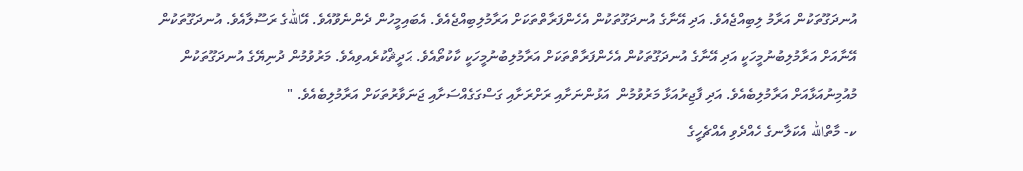އުނދަގޫތަކުން އަރާމު ލިބިއްޖެއެވެ. އަދި އޭނާގެ އުނދަގޫތަކުން އެހެންފަރާތްތަކަށް އަރާމުލިބިއްޖެއެވެ. އެބައިމީހުން ދެންނެވޫއެވެ. އޭاللهގެ ރަސޫލާއެވެ. އުނދަގޫތަކުން އޭނާއަށް އަރާމުލިބުނުމީހަކީ އަދި އޭނާގެ އުނދަގޫތަކުން އެހެންފަރާތްތަކަށް އަރާމުލިބުނުމީހަކީ ކާކުތޯއެވެ. ޙަދީޘްކުރެއވިއެވެ. މަރުވުމުން ދުނިޔޭގެ އުނދަގޫތަކުން މުއުމިނުއަޅާއަށް އަރާމުލިބެއެވެ. އަދި ފާޖިރުއަޅާ މަރުވުމުން  އަޅުންނަށާއި ރަށްރަށާއި ގަސްގަގެއްސަށާއި ޖަނަވާރުތަކަށް އަރާމުލިބެއެވެ. "
ކ- މާތްالله އެކަލާނގެ ހެއްދެވި އެއްޗެހީގެ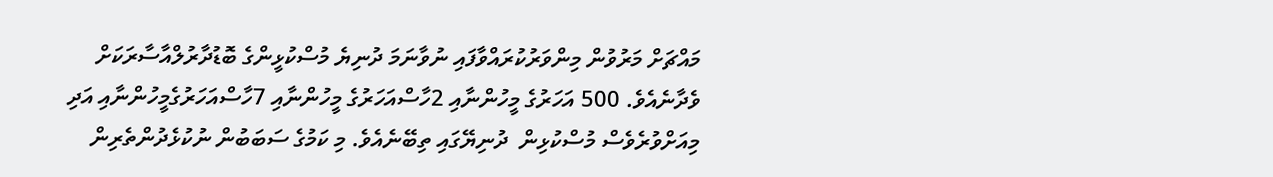މައްޗަށް މަރުވުން މިންވަރުކުރައްވާފައި ނުވާނަމަ ދުނިޔެ މުސްކުޅީންގެ ބޮޑުދާރުލްއާސާރަކަށް ވެދާނެއެވެ. 500 އަހަރުގެ މީހުންނާއި 2ހާސްއަހަރުގެ މީހުންނާއި 7ހާސްއަހަރުގެމީހުންނާއި އަދި މިއަށްވުރެވެސް މުސްކުޅިން  ދުނިޔޭގައި ތިބޭނެއެވެ. މި ކަމުގެ ސަބަބުން ނުކުޅެދުންތެރިން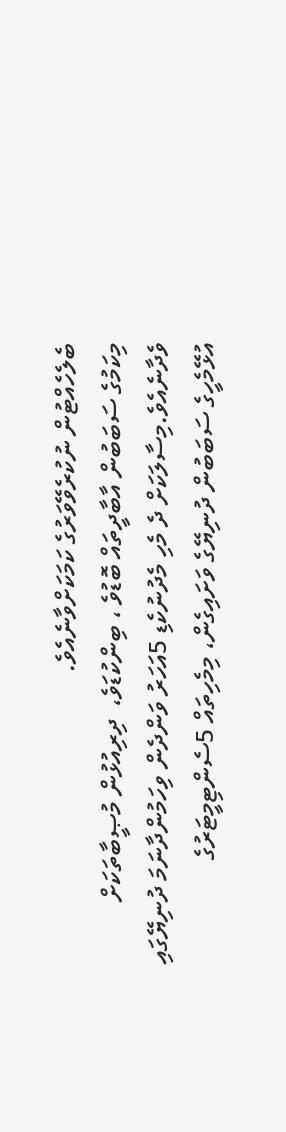ބެލެހެއްޓުން ނުކުރެވޭވަރުގެ ކަމަކަށްވާނެއެވެ.
މިކަމުގެ ސަބަބުން އާބާދީތައް ބޮޑުވެ ، ބިންކުޑަވެ،  ދިރިއުޅުން މުޞީބާތަކަށް ވެދާނެއެވެ.މިސާލަކަށް ދެ މެހި މެދުނުކެޑި 5އަހަރު ވަންދެން ވިހަމުންދާނަމަ ދުނިޔޭގައި އުޅޭމެހީގެ ސަބަބުން ދުނިޔޭގެ ވަށައިގެން، މިމެހިތައް 5ސެންޓިމީޓަރުގެ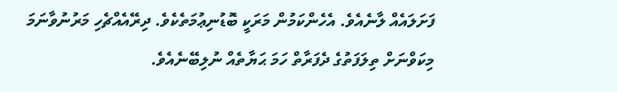ފަށަލައެއް ލާނެއެވެ. އެހެންކަމުން މަރަކީ ބޮޑުނިޢުމަތެކެވެ. ދިރޭއެއްޗެހި މަރުނުވާނަމަ  މިކަވްނަށް ތިލަފަތުގެ ދެފަރާތް ހަމަ ޙަޔާތެއް ނުލިބޭނެއެވެ.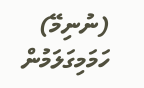(ނުނިމޭ)
ހަމަމިގަލަމުން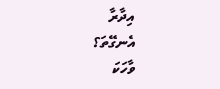އިދާރާ
އެނގޭތަ؟
ވާހަކަ